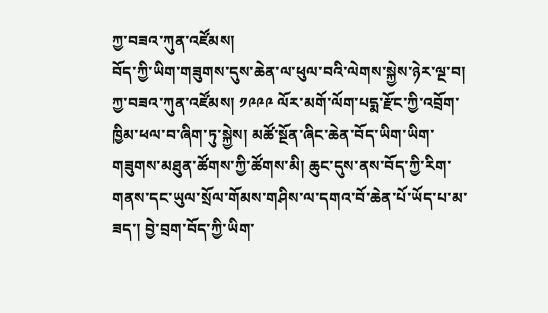ཀྱ་བཟའ་ཀུན་འཛོམས།
བོད་ཀྱི་ཡིག་གཟུགས་དུས་ཆེན་ལ་ཕུལ་བའི་ལེགས་སྐྱེས་ཉེར་ལྔ་བ།
ཀྱ་བཟའ་ཀུན་འཛོམས། ༡༩༩༩ ལོར་མགོ་ལོག་པདྨ་རྫོང་ཀྱི་འབྲོག་ཁྱིམ་ཕལ་བ་ཞིག་ཏུ་སྐྱེས། མཚོ་སྔོན་ཞིང་ཆེན་བོད་ཡིག་ཡིག་གཟུགས་མཐུན་ཚོགས་ཀྱི་ཚོགས་མི། ཆུང་དུས་ནས་བོད་ཀྱི་རིག་གནས་དང་ཡུལ་སྲོལ་གོམས་གཤིས་ལ་དགའ་བོ་ཆེན་པོ་ཡོད་པ་མ་ཟད་། བྱེ་བྲག་བོད་ཀྱི་ཡིག་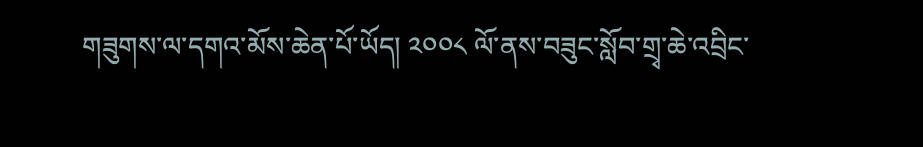གཟུགས་ལ་དགའ་མོས་ཆེན་པོ་ཡོད། ༢༠༠༨ ལོ་ནས་བཟུང་སློབ་གྲྭ་ཆེ་འབྲིང་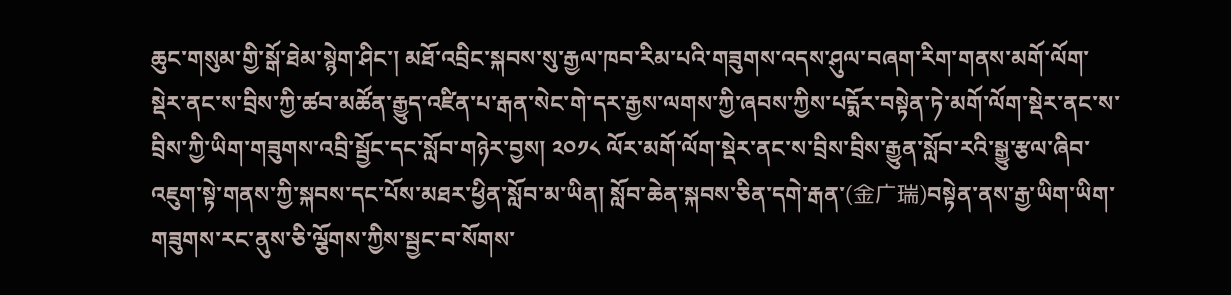ཆུང་གསུམ་གྱི་སྒོ་ཐེམ་སྙེག་ཤིང་། མཐོ་འབྲིང་སྐབས་སུ་རྒྱལ་ཁབ་རིམ་པའི་གཟུགས་འདས་ཤུལ་བཞག་རིག་གནས་མགོ་ལོག་སྡེར་ནང་ས་བྲིས་ཀྱི་ཚབ་མཚོན་རྒྱུད་འཛིན་པ་རྒན་སེང་གེ་དར་རྒྱས་ལགས་ཀྱི་ཞབས་ཀྱིས་པདྨོར་བསྟེན་ཏེ་མགོ་ལོག་སྡེར་ནང་ས་བྲིས་ཀྱི་ཡིག་གཟུགས་འབྲི་སྦྱོང་དང་སློབ་གཉེར་བྱས། ༢༠༡༨ ལོར་མགོ་ལོག་སྡེར་ནང་ས་བྲིས་བྲིས་རྒྱུན་སློབ་རའི་སྒྱུ་རྩལ་ཞིབ་འཇུག་སྟེ་གནས་ཀྱི་སྐབས་དང་པོས་མཐར་ཕྱིན་སློབ་མ་ཡིན། སློབ་ཆེན་སྐབས་ཅིན་དགེ་རྒན་(金广瑞)བསྟེན་ནས་རྒྱ་ཡིག་ཡིག་གཟུགས་རང་ནུས་ཅི་ལྕོགས་ཀྱིས་སྦྱང་བ་སོགས་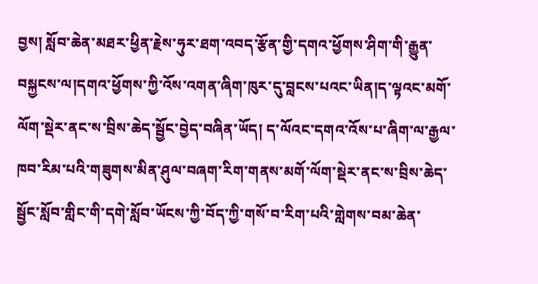བྱས། སློབ་ཆེན་མཐར་ཕྱིན་རྗེས་ཧུར་ཐག་འབད་རྩོན་གྱི་དགའ་ཕྱོགས་ཤིག་གི་རྒྱུན་བསྐྱངས་ལ།དགའ་ཕྱོགས་ཀྱི་འོས་འགན་ཞིག་ཁུར་དུ་བླངས་པའང་ཡིན།ད་ལྟའང་མགོ་ལོག་སྡེར་ནང་ས་བྲིས་ཆེད་སྦྱོང་བྱེད་བཞིན་ཡོད། ད་ལོའང་དགའ་འོས་པ་ཞིག་ལ་རྒྱལ་ཁབ་རིམ་པའི་གཟུགས་མིན་ཤུལ་བཞག་རིག་གནས་མགོ་ལོག་སྡེར་ནང་ས་བྲིས་ཆེད་སྦྱོང་སློབ་གླིང་གི་དགེ་སློབ་ཡོངས་ཀྱི་བོད་ཀྱི་གསོ་བ་རིག་པའི་གླེགས་བམ་ཆེན་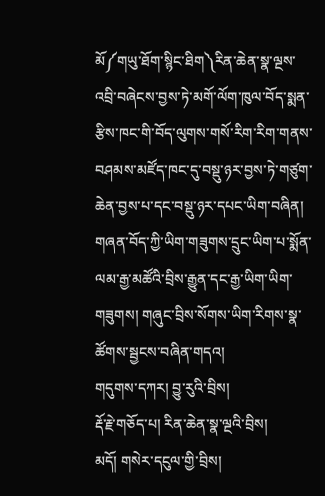མོ༼གཡུ་ཐོག་སྙིང་ཐིག༽རིན་ཆེན་སྣ་ལྔས་འབྲི་བཞེངས་བྱས་ཏེ་མགོ་ལོག་ཁུལ་བོད་སྨན་རྩིས་ཁང་གི་བོད་ལུགས་གསོ་རིག་རིག་གནས་བཤམས་མཛོད་ཁང་དུ་བསྡུ་ཉར་བྱས་ཏེ་གཙུག་ཆེན་བྱས་པ་དང་བསྡུ་ཉར་དཔང་ཡིག་བཞིན། གཞན་བོད་ཀྱི་ཡིག་གཟུགས་དྲུང་ཡིག་པ་སྨོན་ལམ་རྒྱ་མཚོའི་བྲིས་རྒྱུན་དང་རྒྱ་ཡིག་ཡིག་གཟུགས། གཞུང་བྲིས་སོགས་ཡིག་རིགས་སྣ་ཚོགས་སྦྱངས་བཞིན་གདའ།
གདུགས་དཀར། བྱུ་རུའི་བྲིས།
རྡོ་རྗེ་གཅོད་པ། རིན་ཆེན་སྣ་ལྔའི་བྲིས།
མདོ། གསེར་དངུལ་གྱི་བྲིས།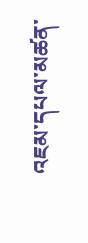འཇམ་དཔལ་མཚན་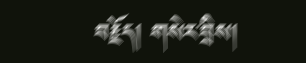བརྗོད། གསེར་བྲིས།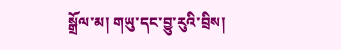སྒྲོལ་མ། གཡུ་དང་བྱུ་རུའི་བྲིས།